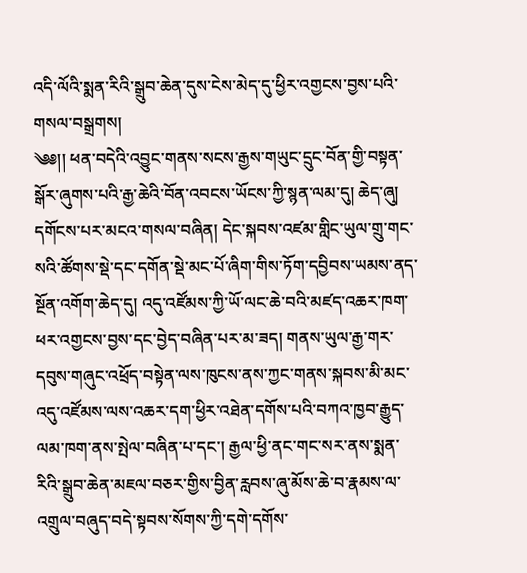འདི་ལོའི་སྨན་རིའི་སྒྲུབ་ཆེན་དུས་ངེས་མེད་དུ་ཕྱིར་འགྱངས་བྱས་པའི་གསལ་བསྒྲགས།
༄༅།། ཕན་བདེའི་འབྱུང་གནས་སངས་རྒྱས་གཡུང་དྲུང་བོན་གྱི་བསྟན་སྒོར་ཞུགས་པའི་རྒྱ་ཆེའི་བོན་འབངས་ཡོངས་ཀྱི་སྙན་ལམ་དུ། ཆེད་ཞུ།
དགོངས་པར་མངའ་གསལ་བཞིན། དེང་སྐབས་འཛམ་གླིང་ཡུལ་གྲུ་གང་སའི་ཚོགས་སྡེ་དང་དགོན་སྡེ་མང་པོ་ཞིག་གིས་ཏོག་དབྱིབས་ཡམས་ནད་སྔོན་འགོག་ཆེད་དུ། འདུ་འཛོམས་ཀྱི་ཡོ་ལང་ཆེ་བའི་མཛད་འཆར་ཁག་ཕར་འགྱངས་བྱས་དང་བྱེད་བཞིན་པར་མ་ཟད། གནས་ཡུལ་རྒྱ་གར་དབུས་གཞུང་འཕྲོད་བསྟེན་ལས་ཁུངས་ནས་ཀྱང་གནས་སྐབས་མི་མང་འདུ་འཛོམས་ལས་འཆར་དག་ཕྱིར་འཐེན་དགོས་པའི་བཀའ་ཁྱབ་རྒྱུད་ལམ་ཁག་ནས་སྤེལ་བཞིན་པ་དང་། རྒྱལ་ཕྱི་ནང་གང་སར་ནས་སྨན་རིའི་སྒྲུབ་ཆེན་མཇལ་བཅར་གྱིས་བྱིན་རླབས་ཞུ་མོས་ཆེ་བ་རྣམས་ལ་འགྲུལ་བཞུད་བདེ་སྟབས་སོགས་ཀྱི་དགེ་དགོས་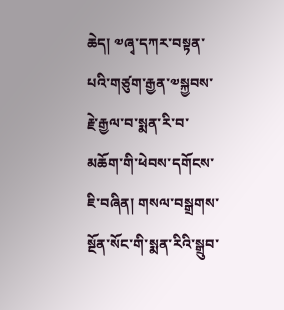ཆེད། ༧ཞྭ་དཀར་བསྟན་པའི་གཙུག་རྒྱན་༧སྐྱབས་རྗེ་རྒྱལ་བ་སྨན་རི་བ་མཆོག་གི་ཕེབས་དགོངས་ཇི་བཞིན། གསལ་བསྒྲགས་སྔོན་སོང་གི་སྨན་རིའི་སྒྲུབ་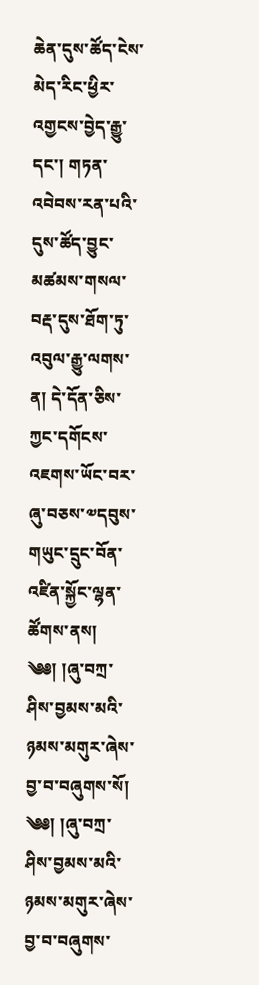ཆེན་དུས་ཚོད་ངེས་མེད་རིང་ཕྱིར་འགྱངས་བྱེད་རྒྱུ་དང་། གཏན་འབེབས་རན་པའི་དུས་ཚོད་བྱུང་མཚམས་གསལ་བརྡ་དུས་ཐོག་ཏུ་འབུལ་རྒྱུ་ལགས་ན། དེ་དོན་ཅིས་ཀྱང་དགོངས་འཇགས་ཡོང་བར་ཞུ་བཅས་༧དབུས་གཡུང་དྲུང་བོན་འཛིན་སྐྱོང་ལྷན་ཚོགས་ནས།
༄༅། །ཞུ་བཀྲ་ཤིས་བྱམས་མའི་ཉམས་མགུར་ཞེས་བྱ་བ་བཞུགས་སོ།
༄༅། །ཞུ་བཀྲ་ཤིས་བྱམས་མའི་ཉམས་མགུར་ཞེས་བྱ་བ་བཞུགས་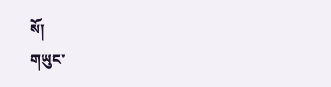སོ།
གཡུང་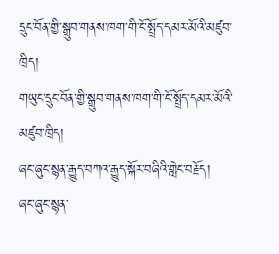དྲུང་བོན་གྱི་སྒྲུབ་གནས་ཁག་གི་ངོ་སྤྲོད་དམར་མོའི་མཛུབ་ཁྲིད།
གཡུང་དྲུང་བོན་གྱི་སྒྲུབ་གནས་ཁག་གི་ངོ་སྤྲོད་དམར་མོའི་མཛུབ་ཁྲིད།
ཞང་ཞུང་སྙན་རྒྱུད་བཀའ་རྒྱུད་སྐོར་བཞིའི་གླེང་བརྗོད།
ཞང་ཞུང་སྙན་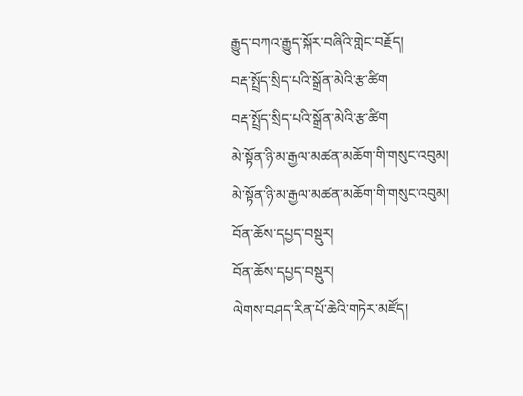རྒྱུད་བཀའ་རྒྱུད་སྐོར་བཞིའི་གླེང་བརྗོད།
བརྡ་སྤྲོད་སྲིད་པའི་སྒྲོན་མེའི་རྩ་ཚིག
བརྡ་སྤྲོད་སྲིད་པའི་སྒྲོན་མེའི་རྩ་ཚིག
མེ་སྟོན་ཉི་མ་རྒྱལ་མཚན་མཆོག་གི་གསུང་འབུམ།
མེ་སྟོན་ཉི་མ་རྒྱལ་མཚན་མཆོག་གི་གསུང་འབུམ།
བོན་ཆོས་དཔྱད་བསྡུར།
བོན་ཆོས་དཔྱད་བསྡུར།
ལེགས་བཤད་རིན་པོ་ཆེའི་གཏེར་མཛོད།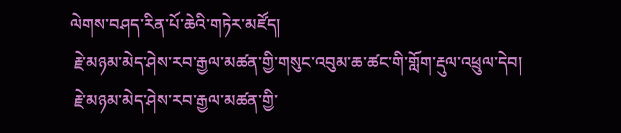ལེགས་བཤད་རིན་པོ་ཆེའི་གཏེར་མཛོད།
 རྗེ་མཉམ་མེད་ཤེས་རབ་རྒྱལ་མཚན་གྱི་གསུང་འབུམ་ཆ་ཚང་གི་གློག་རྡུལ་འཕྲུལ་དེབ།
 རྗེ་མཉམ་མེད་ཤེས་རབ་རྒྱལ་མཚན་གྱི་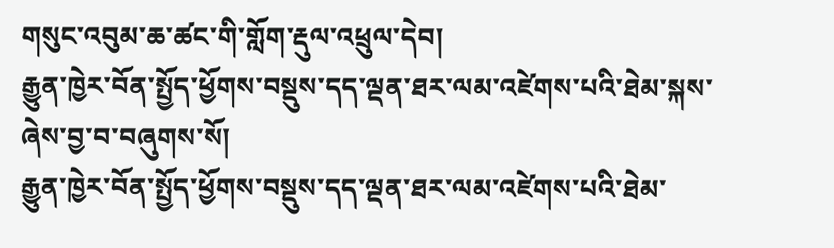གསུང་འབུམ་ཆ་ཚང་གི་གློག་རྡུལ་འཕྲུལ་དེབ།
རྒྱུན་ཁྱེར་བོན་སྤྱོད་ཕྱོགས་བསྡུས་དད་ལྡན་ཐར་ལམ་འཛེགས་པའི་ཐེམ་སྐས་ཞེས་བྱ་བ་བཞུགས་སོ།
རྒྱུན་ཁྱེར་བོན་སྤྱོད་ཕྱོགས་བསྡུས་དད་ལྡན་ཐར་ལམ་འཛེགས་པའི་ཐེམ་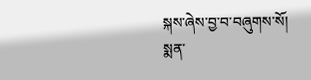སྐས་ཞེས་བྱ་བ་བཞུགས་སོ།
སྨན་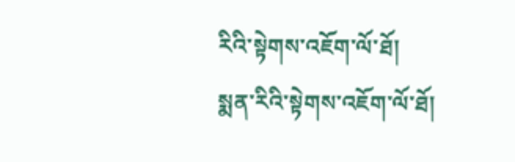རིའི་སྟེགས་འཇོག་ལོ་ཐོ།
སྨན་རིའི་སྟེགས་འཇོག་ལོ་ཐོ།